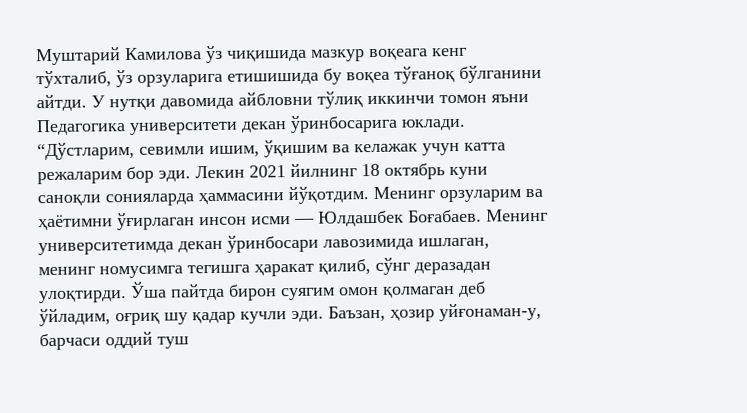Муштарий Камилова ўз чиқишида мазкур воқеага кенг тўхталиб, ўз орзуларига етишишида бу воқеа тўғаноқ бўлганини айтди. У нутқи давомида айбловни тўлиқ иккинчи томон яъни Педагогика университети декан ўринбосарига юклади.
“Дўстларим, севимли ишим, ўқишим ва келажак учун катта режаларим бор эди. Лекин 2021 йилнинг 18 октябрь куни саноқли сонияларда ҳаммасини йўқотдим. Менинг орзуларим ва ҳаётимни ўғирлаган инсон исми — Юлдашбек Боғабаев. Менинг университетимда декан ўринбосари лавозимида ишлаган, менинг номусимга тегишга ҳаракат қилиб, сўнг деразадан улоқтирди. Ўша пайтда бирон суягим омон қолмаган деб ўйладим, оғриқ шу қадар кучли эди. Баъзан, ҳозир уйғонаман-у, барчаси оддий туш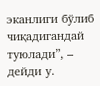эканлиги бўлиб чиқадигандай туюлади”, – дейди у.